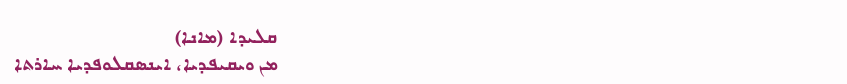ܩܠܝܕܐ (ܡܐܢܐ)
ܡܢ ܘܝܩܝܦܕܝܐ، ܐܝܢܣܩܠܘܦܕܝܐ ܚܐܪܬܐ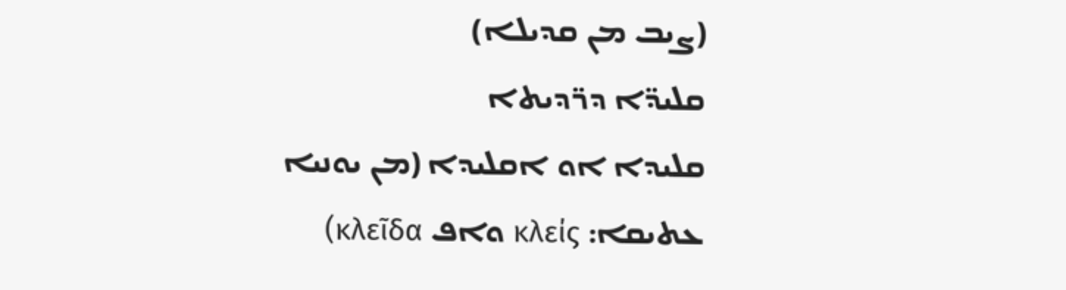(ܨܝܒ ܡܢ ܩܕܝܠܐ)
ܩܠܝܕ̈ܐ ܕܪ̈ܕܝܬܐ
ܩܠܝܕܐ ܐܘ ܐܩܠܝܕܐ (ܡܢ ܝܘܢܝܐ ܥܬܝܩܐ: κλείς ܘܐܦ κλεῖδα)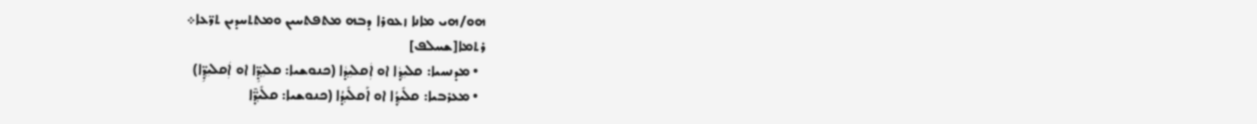ܗܘ/ܗܝ ܡܐܢܐ ܙܥܘܪܐ ܕܒܗ ܡܬܦܬܚܝܢ ܘܡܬܬܚܕܝܢ ܬܪ̈ܥܐ܀
ܪܬܡܐ[ܫܚܠܦ]
  • ܡܕܢܚܝܐ: ܩܠܝܼܕ݂ܵܐ ܐܘ ܐܲܩܠܝܼܕ݂ܵܐ (ܟܢܘܫܝܐ: ܩܠܝܼܕ݂ܹ̈ܐ ܐܘ ܐܲܩܠܝܼܕ݂ܹ̈ܐ)
  • ܡܥܪܒܝܐ: ܩܠܺܝܕ݂ܳܐ ܐܘ ܐܰܩܠܺܝܕ݂ܳܐ (ܟܢܘܫܝܐ: ܩܠܺܝܕ݂̈ܶܐ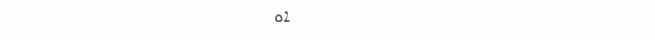ܐܘ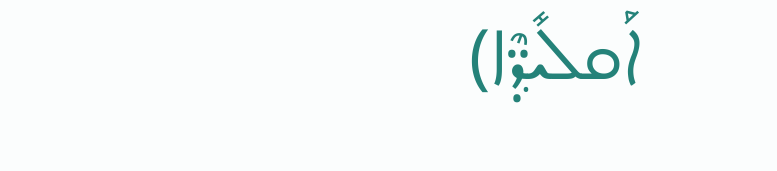ܐܰܩܠܺܝܕ݂̈ܶܐ)